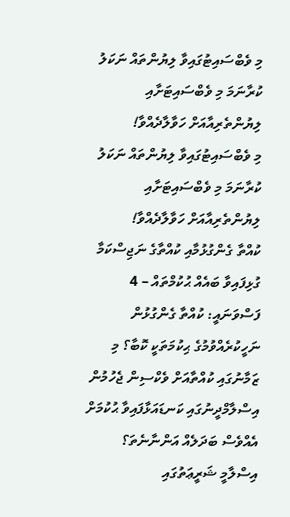މި ވެބްސައިޓުގައިވާ ލިޔުންތައް ނަކަލު ކުރާނަމަ މި ވެބްސައިޓަށާއި ލިޔުންތެރިއާއަށް ހަވާލާދެއްވާ!
މި ވެބްސައިޓުގައިވާ ލިޔުންތައް ނަކަލު ކުރާނަމަ މި ވެބްސައިޓަށާއި ލިޔުންތެރިއާއަށް ހަވާލާދެއްވާ!
ކުއްތާ ގެންގުޅުމާއި ކުއްތާގެ ނަޖިސްކަމާ ގުޅިފައިވާ ބައެއް ޙުކުމްތައް – 4
ފަސްވަނައީ: ކުއްތާ ގެންގުޅުން ނަހީކުރެއްވުމުގެ ޙިކުމަތަކީ ކޮބާ؟ މި ޒަމާނުގައި ކުއްތާއަށް ވެކްސިން ޖެހުމުން އިސްލާމްދީނުގައި ކަނޑައަޅާފައިވާ ޙުކުމަށް އެއްވެސް ބަދަލެއް އަންނާނެތަ؟
އިސްލާމީ ޝަރީޢަތުގައި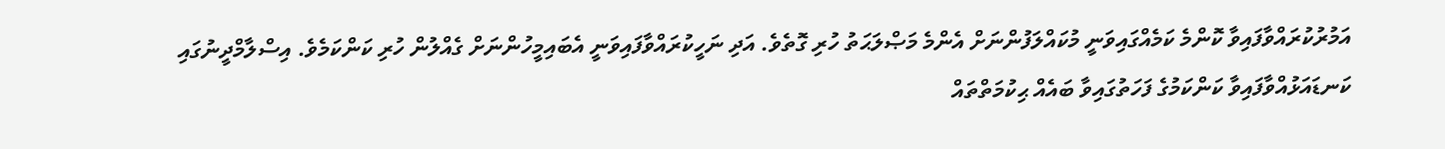އަމުރުކުރައްވާފައިވާ ކޮންމެ ކަމެއްގައިވަނީ މުކައްލަފުންނަށް އެންމެ މަޞްލަޙަތު ހުރި ގޮތެވެ. އަދި ނަހީކުރައްވާފައިވަނީ އެބައިމީހުންނަށް ގެއްލުން ހުރި ކަންކަމެވެ. އިސްލާމްދީނުގައި ކަނޑައަޅުއްވާފައިވާ ކަންކަމުގެ ފަހަތުގައިވާ ބައެއް ޙިކުމަތްތައް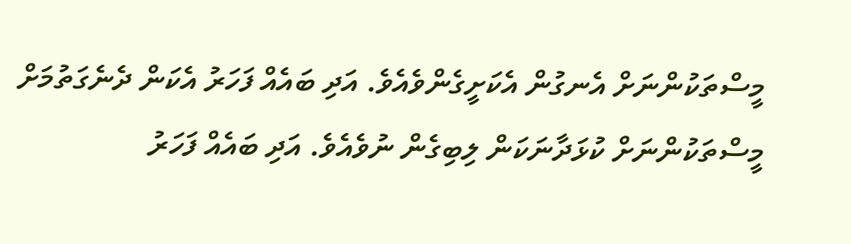މީސްތަކުންނަށް އެނގުން އެކަށީގެންވެއެވެ. އަދި ބައެއް ފަހަރު އެކަން ދެނެގަތުމަށް މީސްތަކުންނަށް ކުޅަދާނަކަން ލިބިގެން ނުވެއެވެ. އަދި ބައެއް ފަހަރު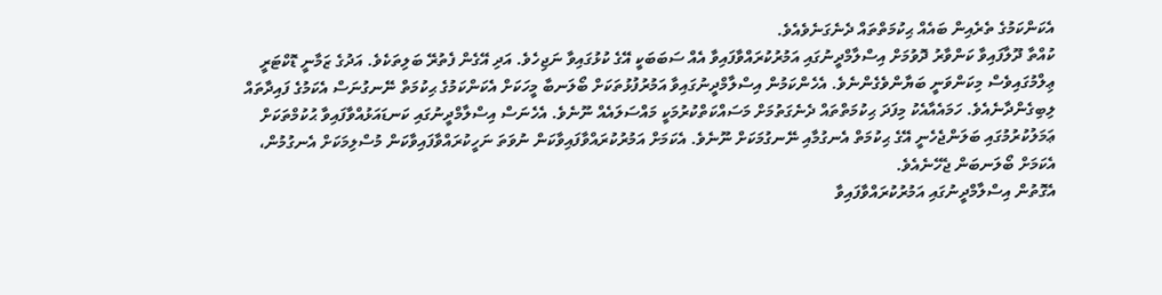އެކަންކަމުގެ ތެރެއިން ބައެއް ޙިކުމަތްތައް ދެނެގަނެވެއެވެ.
ކުއްތާ ދޫލާފައިވާ ކަންވާރު ދޮވުމަށް އިސްލާމްދީނުގައި އަމުރުކުރައްވާފައިވާ އެއް ސަބަބަކީ އޭގެ ކުޅުގައިވާ ނަޖިހެވެ. އަދި އޭގެން ފެތުރޭ ބަލިތަކެވެ. އަދުގެ ޒަމާނީ ޑޮކްޓަރީ ޢިލްމުގައިވެސް މިކަންވަނީ ބަޔާންވެގެންނެވެ. އެހެންކަމުން އިސްލާމްދީނުގައިވާ އަމުރުފުޅުތަކަށް ބޯލަނބާ މީހަކަށް އެކަންކަމުގެ ޙިކުމަތް ނޭނގުނަސް އެކަމުގެ ފައިދާތައް ލިބިގެންދާނެއެވެ. ހަމައެއާއެކު މިފަދަ ޙިކުމަތްތައް ދެނެގަތުމަށް މަސައްކަތްކުރުމަކީ މައްސަލައެއް ނޫނެވެ. އެހެނަސް އިސްލާމްދީނުގައި ކަނޑައަޅުއްވާފައިވާ ޙުކުމްތަކަށް ޢަމަލުކުރުމުގައި ބަލަންޖެހެނީ އޭގެ ޙިކުމަތް އެނގުމާއި ނޭނގުމަކަށް ނޫނެވެ. އެކަމަށް އަމުރުކުރައްވާފައިވާކަން ނުވަތަ ނަހީކުރައްވާފައިވާކަން މުސްލިމަކަށް އެނގުމުން، އެކަމަށް ބޯލަނބަން ޖެހޭނެއެވެ.
އެގޮތުން އިސްލާމްދީނުގައި އަމުރުކުރައްވާފައިވާ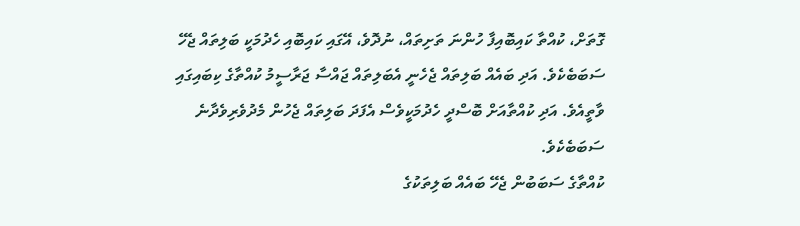ގޮތަށް، ކުއްތާ ކައިބޮއިފާ ހުންނަ ތަށިތައް، ނުދޮވެ، އޭގައި ކައިބޮއި ހެދުމަކީ ބަލިތައް ޖެހޭ ސަބަބެކެވެ. އަދި ބައެއް ބަލިތައް ޖެހެނީ އެބަލިތައް ޖައްސާ ޖަރާސީމު ކުއްތާގެ ކިބައިގައި ވާތީއެވެ. އަދި ކުއްތާއަށް ބޮސްދީ ހެދުމަކީވެސް އެފަދަ ބަލިތައް ޖެހުން މެދުވެރިވެދާނެ ސަބަބެކެވެ.
ކުއްތާގެ ސަބަބުން ޖެހޭ ބައެއް ބަލިތަކުގެ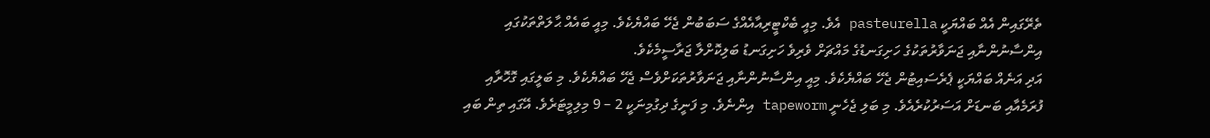ތެރޭގައިން އެއް ބައްޔަކީ pasteurella އެވެ. މިއީ ބެކްޓީރިއާއެއްގެ ސަބަބުން ޖެހޭ ބައްޔެކެވެ. މިއީ ބައެއް ޙާލަތްތަކުގައި އިންސާނުންނާއި ޖަނަވާރުތަކުގެ ހަށިގަނޑުގެ މައްޗަށް ވެރިވެ ހަށިގަނޑު ބަލިކޮށްލާ ޖަރާސީމެކެވެ.
އަދި އަނެއް ބައްޔަކީ ޕެރެސައިޓުން ޖެހޭ ބައްޔެކެވެ. މިއީ އިންސާނުންނާއި ޖަނަވާރުތަކަށްވެސް ޖެހޭ ބައްޔެކެވެ. މި ބަލީގައި ގޮހޮރާއި ފުރަމެއާއި ބަނޑަށް އަސަރުކުރެއެވެ. މި ބަލި ޖެހެނީ tapeworm އިންނެވެ. މި ފަނީގެ ދިގުމިނަކީ 2 – 9 މިލިމީޓަރެވެ. އޭގައި ތިން ބައި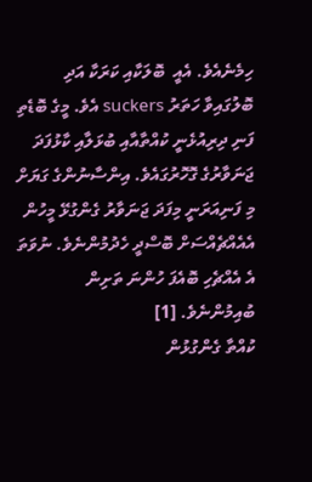ހިމެނެއެވެ. އެއީ  ބޮލަކާއި ކަރަކާ އަދި ބޮލުގައިވާ ހަތަރު suckers އެވެ. މީގެ ބޮޑެތި ފަނި ދިރިއުޅެނީ ކުއްތާއާއި ބުޅަލާއި ކާޅުފަދަ ޖަނަވާރުގެ ގޮހޮރުގައެވެ. އިންސާނުންގެ ގަޔަށް މި ފަނިއަރަނީ މިފަދަ ޖަނަވާރު ގެންގުޅޭ މީހުން އެއެއްޗެއްސަށް ބޮސްދީ ހެދުމުންނެވެ. ނުވަތަ އެ އެއްޗެހި ބޮއެފަ ހުންނަ ތަށިން ބުއިމުންނެވެ. [1]
ކުއްތާ ގެންގުޅުން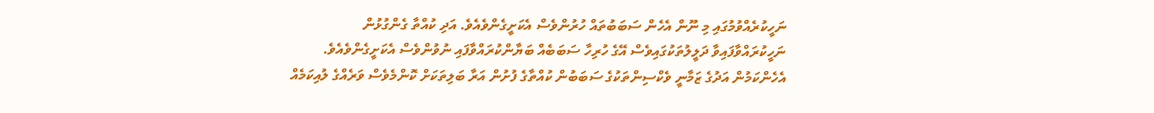ނަހީކުރެއްވުމުގައި މި ނޫން އެހެން ސަބަބުތައް ހުރުންވެސް އެކަށީގެންވެއެވެ. އަދި ކުއްތާ ގެންގުޅުން ނަހީކުރައްވާފައިވާ ދަލީލުތަކުގައިވެސް އޭގެ ހުރިހާ ސަބަބެއް ބަޔާންކުރައްވާފައި ނުވުންވެސް އެކަށީގެންވެއެވެ.
އެހެންކަމުން އަދުގެ ޒަމާނީ ވެކްސިންތަކުގެ ސަބަބުން ކުއްތާގެ ފުށުން އަރާ ބަލިތަކަށް ކޮންމެވެސް ވަރެއްގެ ލުއިކަމެއް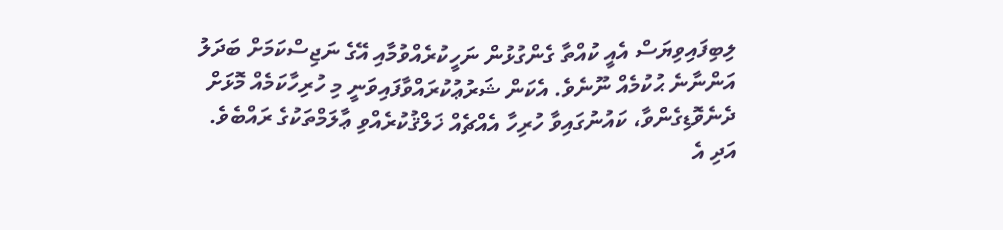ލިބިފައިވިޔަސް އެއީ ކުއްތާ ގެންގުޅުން ނަހީކުރެއްވުމާއި އޭގެ ނަޖިސްކަމަށް ބަދަލު އަންނާނެ ޙުކުމެއް ނޫނެވެ. އެކަން ޝަރުޢުކުރައްވާފައިވަނީ މި ހުރިހާކަމެއް މޮޅަށް ދެނެވޮޑިގެންވާ، ކައުނުގައިވާ ހުރިހާ އެއްޗެއް ޚަލްޤުކުރެއްވި ޢާލަމްތަކުގެ ރައްބެވެ.
އަދި އެ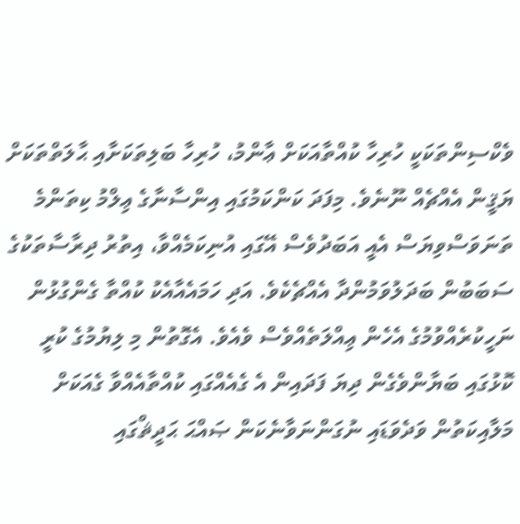ވެކްސިންތަކަކީ ހުރިހާ ކުއްތާއަކަށް ޢާންމު، ހުރިހާ ބަލިތަކަށާއި ޙާލަތްތަކަށް ޔަޤީން އެއްޗެއް ނޫނެވެ. މިފަދަ ކަންކަމުގައި އިންސާނާގެ ޢިލްމު ކިތަންމެ ތަނަވަސްވިޔަސް އެއީ އަބަދުވެސް އޭގައި އުނިކަމެއްވާ، އިތުރު ދިރާސާތަކުގެ ސަބަބުން ބަދަލުވަމުންދާ އެއްޗެކެވެ. އަދި ހަމައެއާއެކު ކުއްތާ ގެންގުޅުން ނަހީކުރެއްވުމުގެ އެހެން ޢިއްލަތެއްވެސް ވެއެވެ. އެގޮތުން މި ލިޔުމުގެ ކުރީ ކޮޅުގައި ބަޔާންވެގެން ދިޔަ ފަދައިން އެ ގެއެއްގައި ކުއްތާއެއްވާ ގެއަކަށް މަލާއިކަތުން ވަދެވަޑައި ނުގަންނަވާނެކަން ޞައްޙަ ޙަދީޘްގައި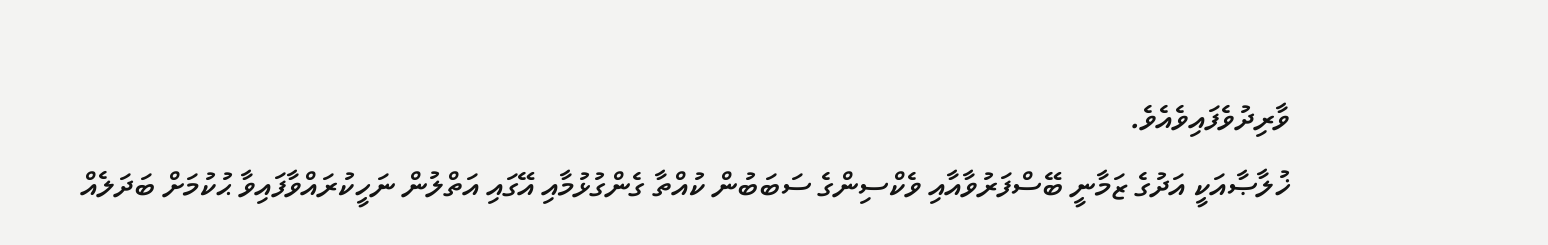ވާރިދުވެފައިވެއެވެ.
ޚުލާޞާއަކީ އަދުގެ ޒަމާނީ ބޭސްފަރުވާއާއި ވެކްސިންގެ ސަބަބުން ކުއްތާ ގެންގުޅުމާއި އޭގައި އަތްލުން ނަހީކުރައްވާފައިވާ ޙުކުމަށް ބަދަލެއް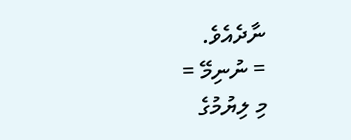ނާދެއެވެ.
= ނުނިމޭ =
މި ލިޔުމުގެ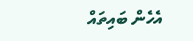އެހެން ބައިތައް